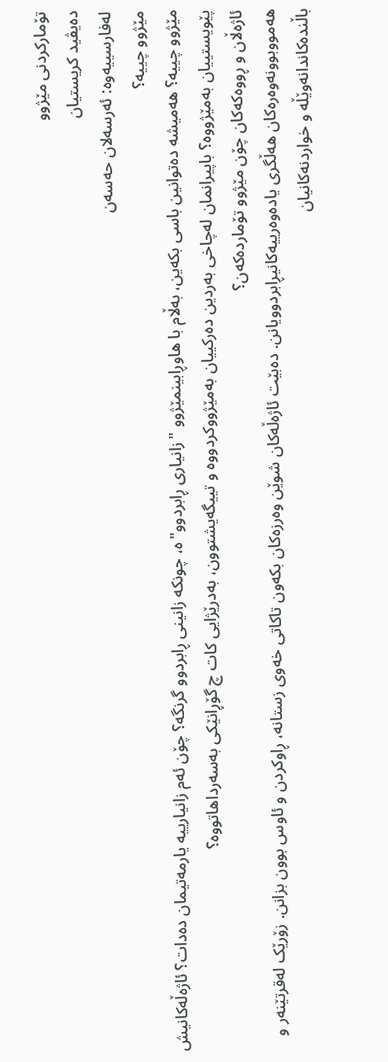تۆمارکردنی مێژوو
دەیڤید کریستیان
لەفارسییەوە: ئەرسەلان حەسەن
مێژوو چییە؟
مێژوو چییە؟ هەمیشە دەتوانین باسی بکەین، بەڵام با هاوڕابینمێژوو "زانیاری ڕابردوو"ە، چونکە زانینی ڕابردوو گرنگە؟ چۆن ئەم زانیارییە یارمەتیمان دەدات؟ ئاژەڵەکانیش پێویستییان بەمێژووە؟ باپیرانمان لەچاخی بەردین دەرکییان بەمێژووکردووە و تییگەیشتوون، بەدرێژایی کات چ گۆڕانێکی بەسەرداهاتووە؟
ئاژەڵان و ڕووەکەکان چۆن مێژوو تۆماردەکەن؟
هەمووبوونەوەرەکان هەڵگری یادەوەرییەکانیڕابردوویانن. دەبێت ئاژەڵەکان شوێن وەرزەکان بکەون تاکاتی خەوی زستانە، ڕاوکردن و ئاوس بوون بزانن. زۆرێک لەقرتێنەر و باڵندەکاندانەوێڵە و خواردنەکانیان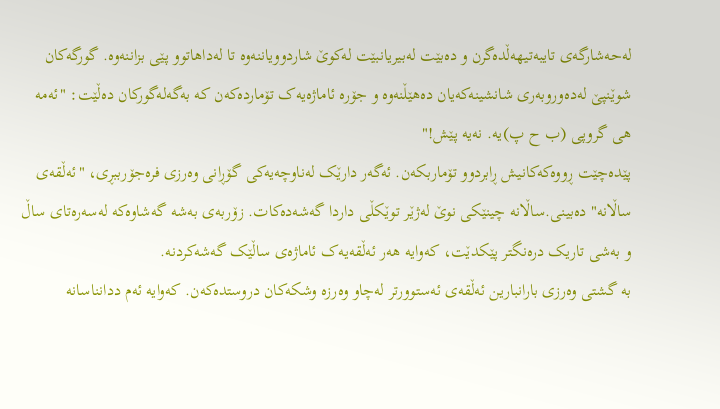لەحەشارگەی تایبەتیهەڵدەگرن و دەبێت لەبیریانبێت لەکوێ شاردوویاننەوە تا لەداهاتوو پێی بزاننەوە. گورگەکان شوێنپێ لەدەوروبەری شانشینەکەیان دەهێڵنەوە و جۆرە ئاماژەیەک تۆماردەکەن کە بەگەلەگورکان دەڵێت: "ئەمە هی گروپی (ب ح پ)یە. نەیە پێش!"
پێدەچێت ڕووەکەکانیش ڕابردوو تۆماربکەن. ئەگەر دارێک لەناوچەیەکی گۆڕانی وەرزی فرەجۆرببڕی، "ئەڵقەی ساڵانە" دەبینی.ساڵانە چینێکی نوێ لەژێر توێکڵی داردا گەشەدەکات. زۆربەی بەشە گەشاوەکە لەسەرەتای ساڵ و بەشی تاریک درەنگتر پێکدێت، کەوایە هەر ئەڵقەیەک ئاماژەی ساڵێک گەشەکردنە.
بە گشتی وەرزی بارانبارین ئەڵقەی ئەستوورتر لەچاو وەرزە وشکەکان دروستدەکەن. کەوایە ئەم ددانناسانە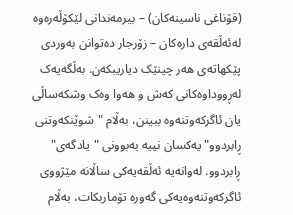(قۆناغی ناسینەکان) – بیرمەندانی لێکۆڵەرەوە لەئەڵقەی دارەکان – زۆرجار دەتوانن بەوردی پێکهاتەی هەر چینێک دیاریبکەن. بەڵگەیەک لەڕووداوەکانی کەش و هەوا وەک وشکەساڵی یان ئاگرکەوتنەوە ببینن، بەڵام "شوێنکەوتنی ڕابردوو" یەکسان نییە بەبوونی "یادگەی" ڕابردوو. لەوانەیە ئەڵقەیەکی ساڵانە مێژووی ئاگرکەوتنەوەیەکی گەورە تۆماربکات، بەڵام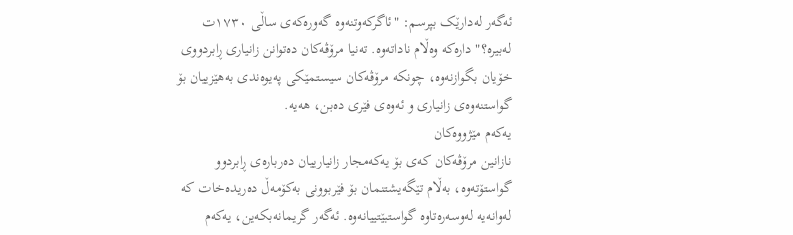ئەگەر لەدارێک بپرسم: "ئاگرکەوتنەوە گەورەکەی ساڵی ١٧٣٠ت لەبیرە؟" دارەکە وەڵام ناداتەوە. تەنیا مرۆڤەکان دەتوانن زانیاری ڕابردووی خۆیان بگوازنەوە، چونکە مرۆڤەکان سیستمێکی پەیوەندی بەهێزییان بۆ گواستنەوەی زانیاری و ئەوەی فێری دەبن، هەیە.
یەکەم مێژووەکان
نازانین مرۆڤەکان کەی بۆ یەکەمجار زانیارییان دەربارەی ڕابردوو گواستۆتەوە، بەڵام تێگەیشتنمان بۆ فێربوونی بەکۆمەڵ دەریدەخات کە لەوانەیە لەوسەرەتاوە گواستبێتییانەوە. ئەگەر گریمانەبکەین، یەکەم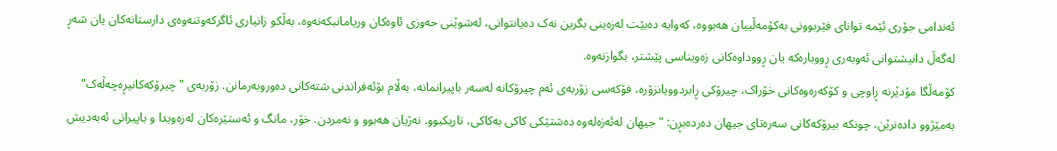ئەندامی جۆری ئێمە توانای فێربوونی بەکۆمەڵییان هەبووە، کەوایە دەبێت لەزەینی بگرین نەک دەیانتوانی، لەشوێنی حەوزی ئاوەکان وریامانبکەنەوە، بەڵکو زانیاری ئاگرکەوتنەوەی دارستانەکان یان شەڕ لەگەڵ دانیشتوانی ئەوبەری ڕووبارەکە یان ڕووداوەکانی زەویناسی پێشتر، بگوازنەوە.
کۆمەڵگا مۆدێرنە ڕاوچی و کۆکەرەوەکانی خۆراک، چیرۆکی ڕابردوویانزۆرە، فۆکەسی زۆربەی ئەم چیرۆکانە لەسەر باپیرانمانە، بەڵام بۆئەفراندنی شتەکانی دەوروبەرمانن. زۆربەی "چیرۆکەکانیڕەچەڵەک" بەمێژوو دادەنرێن، چونکە بیرۆکەکانی سەرەتای جیهان دەردەبڕن: "جیهان لەئەزەلەوە دەشتێکی کاکی بەکاکی، تاریکبوو. نەژیان هەبوو و نەمردن. خۆر، مانگ و ئەستێرەکان لەزەویدا و باپیرانی ئەبەدیش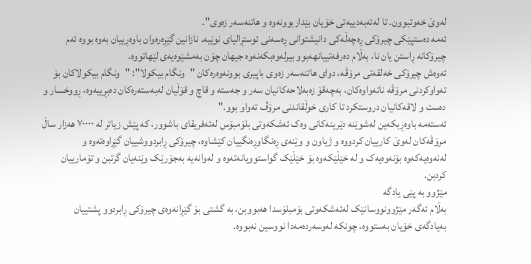لەوێ خەوتبوون. تا لەئەبەدییەتی خۆیان بێداربوونەوە و هاتنەسەر زەوی".
ئەمە دەستپێکی چیرۆکی ڕەچەڵەکی دانیشتوانی ڕەسەنی ئوستڕالیای نوێیە. نازانین گێڕەرەوان باوەڕییان بەوە بووە ئەم چیرۆکانە ڕاستن یان نا، بەڵام دەرفەتییانهەبوو بیرلەوەبکەنەوە جیهان چۆن بەمشێوەیەی لێهاتووە.
ئەوەش چیرۆکی خەلقەتی مرۆڤە، دوای هاتنەسەر زەوی باپیری بوونەوەرەکان "ونگام بیکولا": "ونگام بیکولاکان بۆ تەواوکردنی مرۆڤە ناتەواوەکان، بەچەقۆ زەبەلاحەکانیان سەر و جەستە و قاچ و قۆڵیان لەبەستەرەکان دەبڕییەوە، ڕووخسار و دەست و لاقەکانیان دروستکرد تا کاری خوڵقاندنی مرۆڤ تەواو بوو."
ئەستەمە باوەڕبکەین لەشوێنە دێرینەکانی وەک ئەشکەوتی بلۆمبۆس لەئەفریقای باشوور، کە پێش زیاتر لە ٧٠٠٠٠ هەزار ساڵ مرۆڤەکان لەوێ کارییان کردووە و ژیاون و وێنەی ڕەنگاوڕەنگییان کێشاوە، چیرۆکی ڕابردووشییان گێڕاوەتەوە و لەنەوەیەکەوە بۆنەوەیەک و لە خێڵێکەوە بۆ خێڵێک گواستوویانەتەوە و لەوانەیە بەجۆرێک وێنەیان گرتبن و تۆمارییان کردبن.
مێژوو بە پێی یادگە
بەڵام ئەگەر مێژوونووسانێک لەئەشکەوتی بۆمبلۆسدا هەبووبن، بە گشتی بۆ گێڕانەوەی چیرۆکی ڕابردوو پشتییان بەیادگەی خۆیان بەستووە، چونکە لەوسەردەمەدا نووسین نەبووە.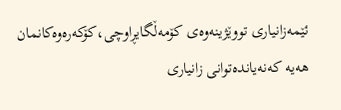ئێمەزانیاری تووێژینەوەی کۆمەڵگایڕاوچی،کۆکەرەوەکانمان هەیە کەنەیاندەتوانی زانیاری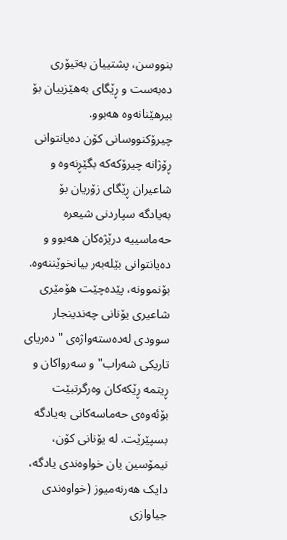بنووسن، پشتییان بەتیۆری دەبەست و ڕێگای بەهێزییان بۆ بیرهێنانەوە هەبوو. چیرۆکنووسانی کۆن دەیانتوانی ڕۆژانە چیرۆکەکە بگێڕنەوە و شاعیران ڕێگای زۆریان بۆ بەیادگە سپاردنی شیعرە حەماسییە درێژەکان هەبوو و دەیانتوانی بێلەبەر بیانخوێننەوە.
بۆنموونە، پێدەچێت هۆمێری شاعیری یۆنانی چەندینجار سوودی لەدەستەواژەی "دەریای تاریکی شەراب" و سەرواکان و ڕیتمە ڕێکەکان وەرگرتبێت بۆئەوەی حەماسەکانی بەیادگە بسپێرێت. لە یۆنانی کۆن، نیمۆسین یان خواوەندی یادگە، دایک هەرنەمیوز (خواوەندی جیاوازی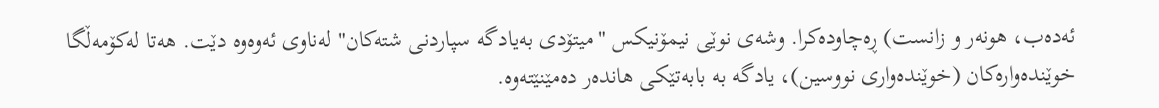ئەدەب، هونەر و زانست) ڕەچاودەکرا. وشەی نوێی نیمۆنیکس "میتۆدی بەیادگە سپاردنی شتەکان" لەناوی ئەوەوە دێت. هەتا لەکۆمەڵگا خوێندەوارەکان (خوێندەواری نووسین)، یادگە بە بابەتێکی هاندەر دەمێنێتەوە.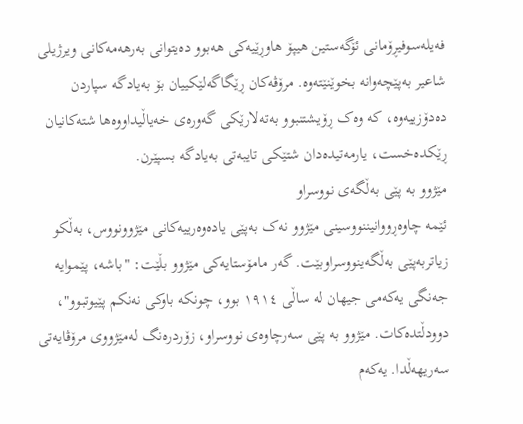فەیلەسوفیڕۆمانی ئۆگەستین هیپۆ هاوڕێیەکی هەبوو دەیتوانی بەرهەمەکانی ویرژیلی شاعیر بەپێچەوانە بخوێنێتەوە. مرۆڤەکان ڕێگاگەلێکییان بۆ بەیادگە سپاردن دەدۆزییەوە، کە وەک ڕۆیشتنبوو بەتەلارێکی گەورەی خەیاڵیداووەها شتەکانیان ڕێکدەخست، یارمەتیدەدان شتێکی تایبەتی بەیادگە بسپێرن.
مێژوو بە پێی بەڵگەی نووسراو
ئێمە چاوەڕووانیننووسینی مێژوو نەک بەپێی یادەوەرییەکانی مێژوونووس، بەڵکو زیاتربەپێی بەڵگەینووسراوبێت. گەر مامۆستایەکی مێژوو بڵێت: "باشە، پێموایە جەنگی یەکەمی جیهان لە ساڵی ١٩١٤ بوو، چونکە باوکی نەنکم پێیوتبوو"، دوودڵتدەکات. مێژوو بە پێی سەرچاوەی نووسراو، زۆردرەنگ لەمێژووی مرۆڤایەتی سەریهەڵدا. یەکەم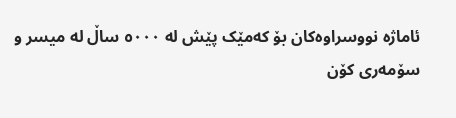ئاماژە نووسراوەکان بۆ کەمێک پێش لە ٥٠٠٠ ساڵ لە میسر و سۆمەری کۆن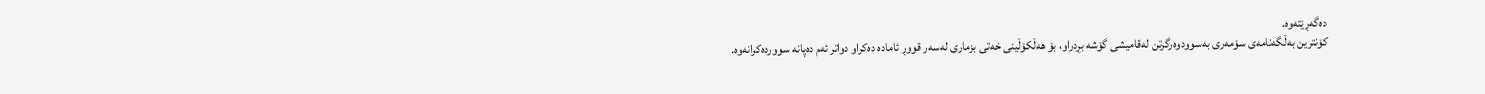دەگەڕێتەوە.
کۆنترین بەڵگەنامەی سۆمەری بەسوودوەرگرتن لەقامیشی گۆشە بڕدراو، بۆ هەڵکۆڵینی خەتی بزماری لەسەر قووڕ ئامادە دەکراو دواتر ئەم دەپانە سووردەکرانەوە.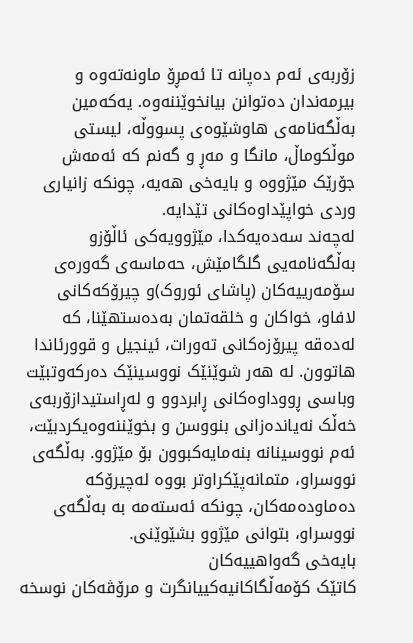زۆربەی ئەم دەپانە تا ئەمڕۆ ماونەتەوە و بیرمەندان دەتوانن بیانخوێننەوە. یەکەمین بەڵگەنامەی هاوشێوەی پسووڵە، لیستی موڵکوماڵ، مانگا و مەڕ و گەنم کە ئەمەش جۆرێک مێژووە و بایەخی هەیە، چونکە زانیاری وردی خواپێداوەکانی تێدایە.
لەچەند سەدەیەکدا، مێژوویەکی ئاڵۆزو بەڵگەنامەیی گلگامێش، حەماسەی گەورەی سۆمەرییەکان (پاشای ئوروک)و چیرۆکەکانی لافاو، خواکان و خلقەتمان بەدەستهێنا، کە لەدەقە پیرۆزەکانی تەورات، ئینجیل و قوورئاندا هاتوون. لە هەر شوێنێک نووسینێک دەرکەوتبێت وباسی ڕووداوەکانی ڕابردوو و لەڕاستیدازۆربەی خەڵک نەیاندەزانی بنووسن و بخوێننەوەیکردبێت، ئەم نووسینانە بنەمایەکبوون بۆ مێژوو. بەڵگەی نووسراو، متمانەپێکراوتر بووە لەچیرۆکە دەماودەمەکان، چونکە ئەستەمە بە بەڵگەی نووسراو، بتوانی مێژوو بشێوێنی.
بایەخی گەواهییەکان
کاتێک کۆمەڵگاکانیەکییانگرت و مرۆڤەکان نوسخە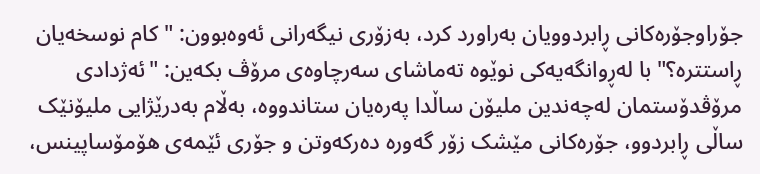جۆراوجۆرەکانی ڕابردوویان بەراورد کرد، بەزۆری نیگەرانی ئەوەبوون: "کام نوسخەیان ڕاستترە؟" با لەڕوانگەیەکی نوێوە تەماشای سەرچاوەی مرۆڤ بکەین: "ئەژدادی مرۆڤدۆستمان لەچەندین ملیۆن ساڵدا پەرەیان ستاندووە، بەڵام بەدرێژایی ملیۆنێک ساڵی ڕابردوو، جۆرەکانی مێشک زۆر گەورە دەرکەوتن و جۆری ئێمەی هۆمۆساپینس،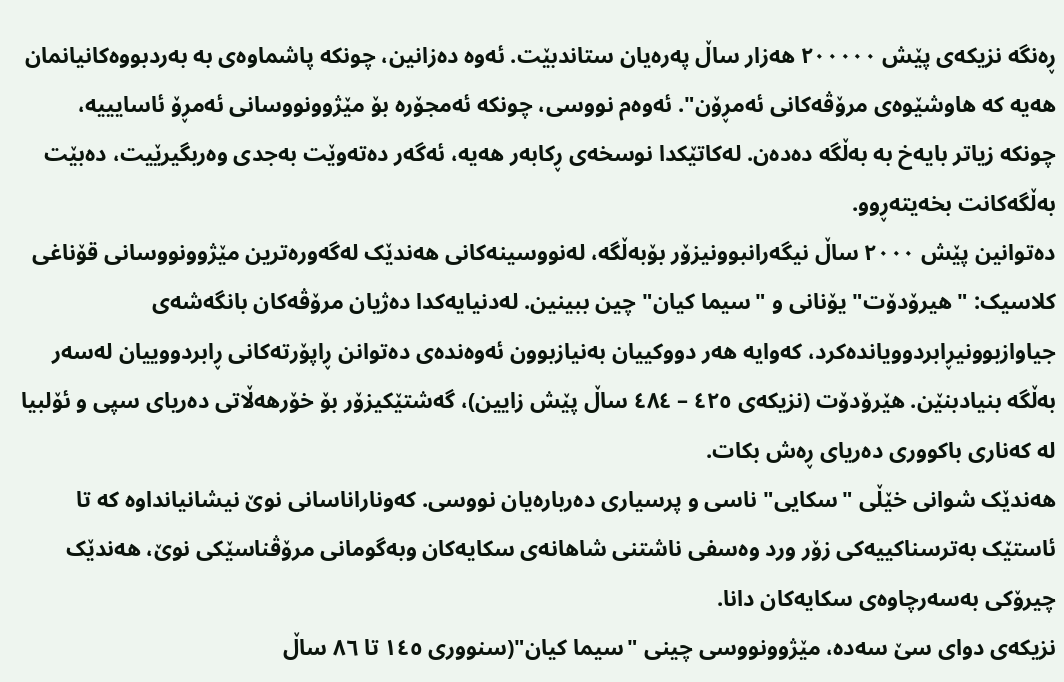ڕەنگە نزیکەی پێش ٢٠٠٠٠٠ هەزار ساڵ پەرەیان ستاندبێت. ئەوە دەزانین، چونکە پاشماوەی بە بەردبووەکانیانمان هەیە کە هاوشێوەی مرۆڤەکانی ئەمڕۆن". ئەوەم نووسی، چونکە ئەمجۆرە بۆ مێژوونووسانی ئەمڕۆ ئاسایییە، چونکە زیاتر بایەخ بە بەڵگە دەدەن. لەکاتێکدا نوسخەی ڕکابەر هەیە، ئەگەر دەتەوێت بەجدی وەربگیرێیت، دەبێت بەڵگەکانت بخەیتەڕوو.
دەتوانین پێش ٢٠٠٠ ساڵ نیگەرانبوونیزۆر بۆبەڵگە، لەنووسینەکانی هەندێک لەگەورەترین مێژوونووسانی قۆناغی کلاسیک: "هیرۆدۆت" یۆنانی و "سیما کیان" چین ببینین. لەدنیایەکدا دەژیان مرۆڤەکان بانگەشەی جیاوازبوونیڕابردوویاندەکرد، کەوایە هەر دووکییان بەنیازبوون ئەوەندەی دەتوانن ڕاپۆرتەکانی ڕابردووییان لەسەر بەڵگە بنیادبنێن. هێرۆدۆت (نزیکەی ٤٢٥ – ٤٨٤ ساڵ پێش زایین)، گەشتێکیزۆر بۆ خۆرهەڵاتی دەریای سپی و ئۆلبیا لە کەناری باکووری دەریای ڕەش بکات.
هەندێک شوانی خێڵی "سکایی" ناسی و پرسیاری دەربارەیان نووسی. کەوناراناسانی نوێ نیشانیانداوە کە تا ئاستێک بەترسناکییەکی زۆر ورد وەسفی ناشتنی شاهانەی سکایەکان وبەگومانی مرۆڤناسێکی نوێ، هەندێک چیرۆکی بەسەرچاوەی سکایەکان دانا.
نزیکەی دوای سێ سەدە، مێژوونووسی چینی "سیما کیان"(سنووری ١٤٥ تا ٨٦ ساڵ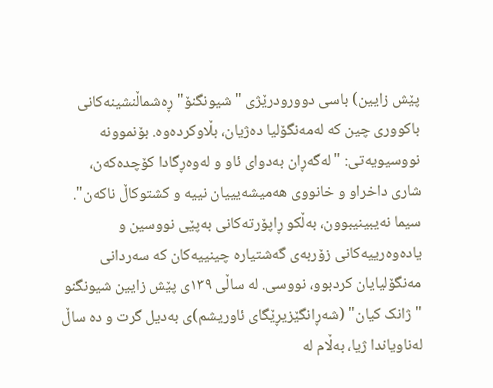پێش زایین) باسی دوورودرێژی "شیونگنۆ" ڕەشماڵنشینەکانی باکووری چین کە لەمەنگۆلیا دەژیان، بڵاوکردەوە. بۆنموونە نووسیویەتی: "لەگەڕان بەدوای ئاو و لەوەڕگادا کۆچدەکەن، شاری داخراو و خانووی هەمیشەیییان نییە و کشتوکاڵ ناکەن". سیما نەیبینیبوون، بەڵکو ڕاپۆرتەکانی بەپێی نووسین و یادەوەرییەکانی زۆربەی گەشتیارە چینییەکان کە سەردانی مەنگۆلیایان کردبوو، نووسی. لە ساڵی ١٣٩ی پێش زایین شیونگنو "ژانک کیان" (شەڕانگێزیڕێگای ئاوریشم)ی بەدیل گرت و دە ساڵ لەناویاندا ژیا، بەڵام لە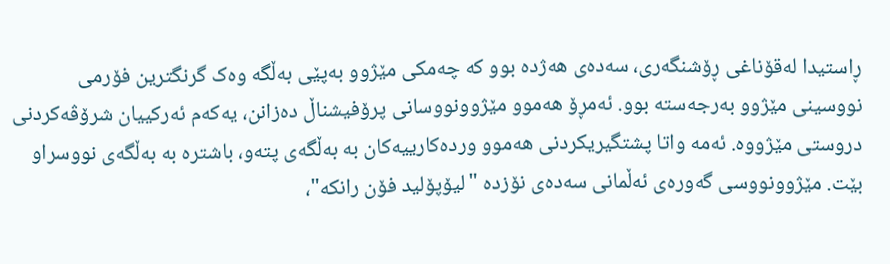ڕاستیدا لەقۆناغی ڕۆشنگەری، سەدەی هەژدە بوو کە چەمکی مێژوو بەپێی بەڵگە وەک گرنگترین فۆرمی نووسینی مێژوو بەرجەستە بوو. ئەمڕۆ هەموو مێژوونووسانی پرۆفیشناڵ دەزانن، یەکەم ئەرکییان شرۆڤەکردنی دروستی مێژووە. ئەمە واتا پشتگیریکردنی هەموو وردەکارییەکان بە بەڵگەی پتەو، باشترە بە بەڵگەی نووسراو بێت. مێژوونووسی گەورەی ئەڵمانی سەدەی نۆزدە "لیۆپۆلید فۆن رانکە"،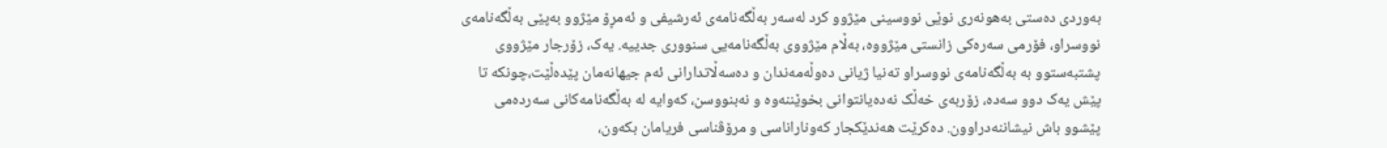بەوردی دەستی بەهونەری نوێی نووسینی مێژوو کرد لەسەر بەڵگەنامەی ئەرشیفی و ئەمڕۆ مێژوو بەپێی بەڵگەنامەی نووسراو، فۆرمی سەرەکی زانستی مێژووە، بەڵام مێژووی بەڵگەنامەیی سنووری جدییە. یەک، زۆرجار مێژووی پشتبەستوو بە بەڵگەنامەی نووسراو تەنیا ژیانی دەوڵەمەندان و دەسەڵاتدارانی ئەم جیهانەمان پێدەڵێت،چونکە تا پێش یەک دوو سەدە، زۆربەی خەڵک نەدەیانتوانی بخوێننەوە و نەبنووسن، کەوایە لە بەڵگەنامەکانی سەردەمی پێشوو باش نیشاننەدراوون. دەکرێت هەندێکجار کەوناراناسی و مرۆڤناسی فریامان بکەون،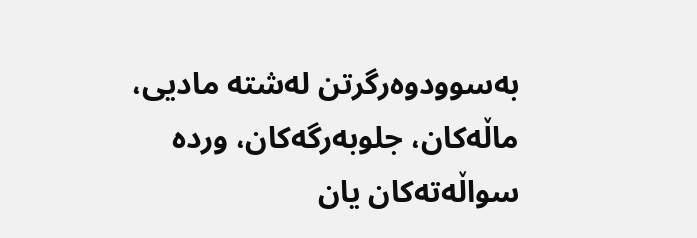بەسوودوەرگرتن لەشتە مادیی، ماڵەکان، جلوبەرگەکان، وردە سواڵەتەکان یان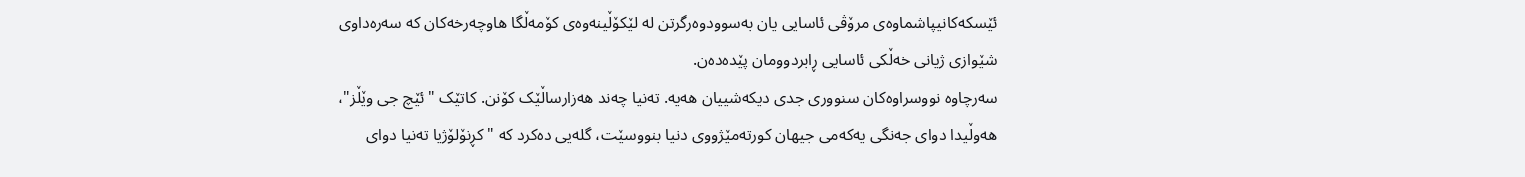ئێسکەکانیپاشماوەی مرۆڤی ئاسایی یان بەسوودوەرگرتن لە لێکۆڵینەوەی کۆمەڵگا هاوچەرخەکان کە سەرەداوی شێوازی ژیانی خەڵکی ئاسایی ڕابردوومان پێدەدەن.
سەرچاوە نووسراوەکان سنووری جدی دیکەشییان هەیە. تەنیا چەند هەزارساڵێک کۆنن. کاتێک "ئێچ جی وێڵز"، هەوڵیدا دوای جەنگی یەکەمی جیهان کورتەمێژووی دنیا بنووسێت، گلەیی دەکرد کە "کڕنۆلۆژیا تەنیا دوای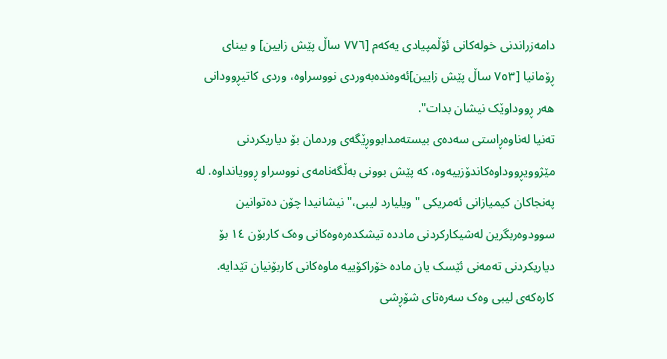دامەزراندنی خولەکانی ئۆڵمپیادی یەکەم [٧٧٦ ساڵ پێش زایین] و بینای ڕۆمانیا [٧٥٣ ساڵ پێش زایین]ئەوەندەبەوردی نووسراوە، وردی کاتیڕوودانی هەر ڕووداوێک نیشان بدات".
تەنیا لەناوەڕاستی سەدەی بیستەمدابووڕێگەی وردمان بۆ دیاریکردنی مێژوویڕووداوەکاندۆزییەوە، کە پێش بوونی بەڵگەنامەی نووسراو ڕوویانداوە. لە پەنجاکان کیمیازانی ئەمریکی "ویلیارد لیبی،" نیشانیدا چۆن دەتوانین سوودوەربگرین لەشیکارکردنی ماددە تیشکدەرەوەکانی وەک کاربۆن ١٤ بۆ دیاریکردنی تەمەنی ئێسک یان مادە خۆراکۆییە ماوەکانی کاربۆنیان تێدایە. کارەکەی لیبی وەک سەرەتای شۆڕشی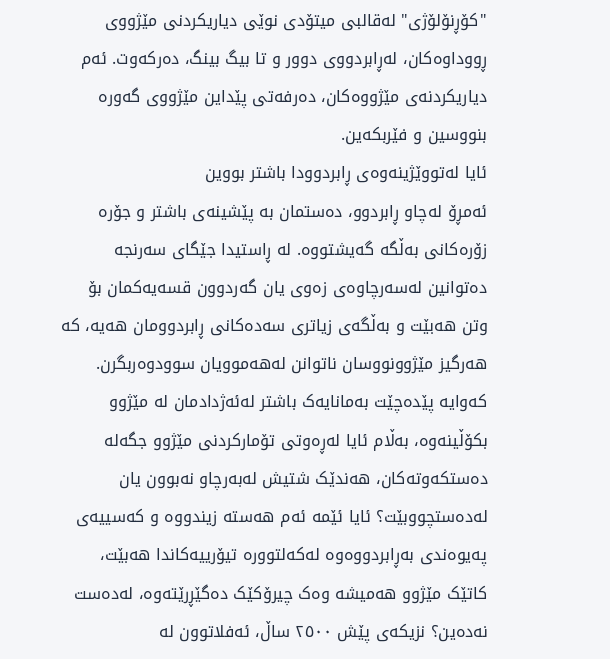"کۆڕنۆلۆژی" لەقالبی میتۆدی نوێی دیاریکردنی مێژووی ڕووداوەکان، لەڕابردووی دوور و تا بیگ بینگ، دەرکەوت. ئەم دیاریکردنەی مێژووەکان، دەرفەتی پێداین مێژووی گەورە بنووسین و فێربکەین.
ئایا لەتووێژینەوەی ڕابردوودا باشتر بووین
ئەمڕۆ لەچاو ڕابردوو، دەستمان بە پێشینەی باشتر و جۆرە زۆرەکانی بەڵگە گەیشتووە. لە ڕاستیدا جێگای سەرنجە دەتوانین لەسەرچاوەی زەوی یان گەردوون قسەیەکمان بۆ وتن هەبێت و بەڵگەی زیاتری سەدەکانی ڕابردوومان هەیە، کە هەرگیز مێژوونووسان ناتوانن لەهەموویان سوودوەربگرن. کەوایە پێدەچێت بەمانایەک باشتر لەئەژدادمان لە مێژوو بکۆڵینەوە، بەڵام ئایا لەڕەوتی تۆمارکردنی مێژوو جگەلە دەستکەوتەکان، هەندێک شتیش لەبەرچاو نەبوون یان لەدەستچووبێت؟ ئایا ئێمە ئەم هەستە زیندووە و کەسییەی پەیوەندی بەڕابردووەوە لەکەلتوورە تیۆرییەکاندا هەبێت، کاتێک مێژوو هەمیشە وەک چیرۆکێک دەگێڕرێتەوە، لەدەست نەدەین؟ نزیکەی پێش ٢٥٠٠ ساڵ، ئەفلاتوون لە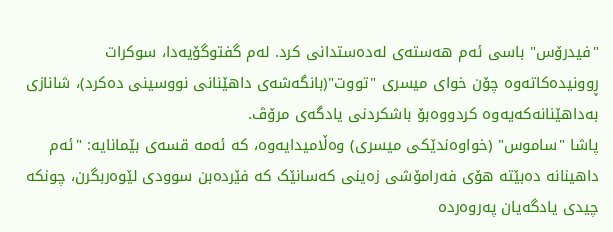"فیدرۆس" باسی ئەم هەستەی لەدەستدانی کرد. لەم گفتوگۆیەدا، سوکرات ڕوونیدەکاتەوە چۆن خوای میسری "تووت"(بانگەشەی داهێنانی نووسینی دەکرد)، شانازی بەداهێنانەکەیەوە کردووەبۆ باشکردنی یادگەی مرۆڤ.
پاشا "ساموس" (خواوەندێکی میسری) وەڵامیدایەوە، کە ئەمە قسەی بێمانایە: "ئەم داهینانە دەبێتە هۆی فەرامۆشی زەینی کەسانێک کە فێردەبن سوودی لێوەربگرن، چونکە چیدی یادگەیان پەروەردە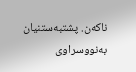ناکەن. پشتبەستنیان بەنووسراوی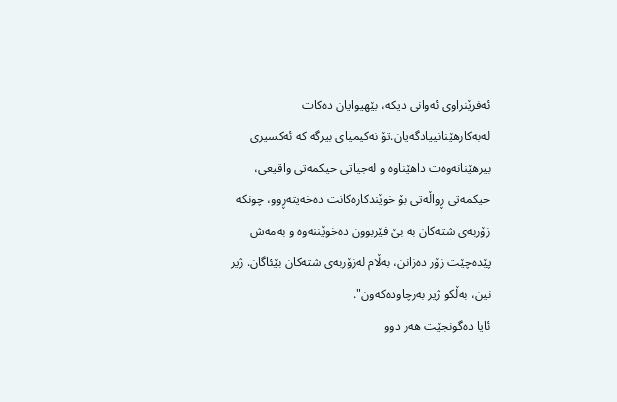ئەفرێنراوی ئەوانی دیکە، بێهیوایان دەکات لەبەکارهێنانییادگەیان.تۆ نەکیمیای بیرگە کە ئەکسیری بیرهێنانەوەت داهێناوە و لەجیاتی حیکمەتی واقیعی، حیکمەتی ڕواڵەتی بۆ خوێندکارەکانت دەخەیتەڕوو، چونکە زۆربەی شتەکان بە بێ فێربوون دەخوێننەوە و بەمەش پێدەچێت زۆر دەزانن، بەڵام لەزۆربەی شتەکان بێئاگان. ژیر نین، بەڵکو ژیر بەرچاودەکەون".
ئایا دەگونجێت هەر دوو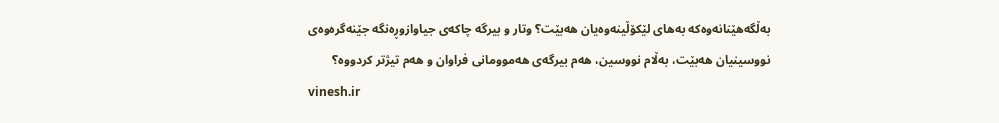بەڵگەهێنانەوەکە بەهای لێکۆڵینەوەیان هەبێت؟ وتار و بیرگە چاکەی جیاوازوڕەنگە جێنەگرەوەی نووسینیان هەبێت، بەڵام نووسین، هەم بیرگەی هەموومانی فراوان و هەم تیژتر کردووە؟
vinesh.ir